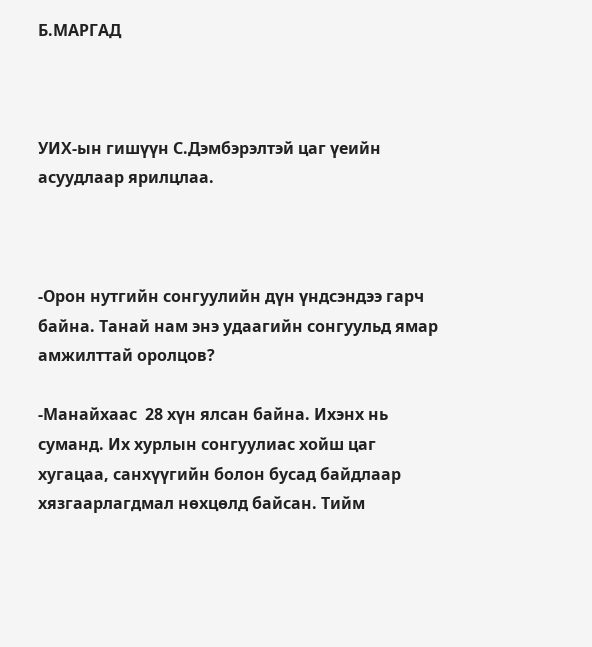Б.МАРГАД



УИХ-ын гишүүн С.Дэмбэрэлтэй цаг үеийн асуудлаар ярилцлаа.



-Орон нутгийн сонгуулийн дүн үндсэндээ гарч байна. Танай нам энэ удаагийн сонгуульд ямар амжилттай оролцов?

-Манайхаас  28 хүн ялсан байна. Ихэнх нь суманд. Их хурлын сонгуулиас хойш цаг хугацаа, санхүүгийн болон бусад байдлаар хязгаарлагдмал нөхцөлд байсан. Тийм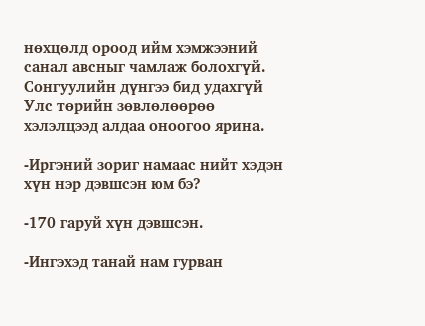нөхцөлд ороод ийм хэмжээний санал авсныг чамлаж болохгүй. Сонгуулийн дүнгээ бид удахгүй Улс төрийн зөвлөлөөрөө хэлэлцээд алдаа оноогоо ярина.

-Иргэний зориг намаас нийт хэдэн хүн нэр дэвшсэн юм бэ?

-170 гаруй хүн дэвшсэн.

-Ингэхэд танай нам гурван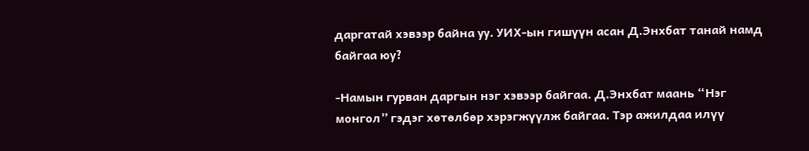даргатай хэвээр байна уу. УИХ-ын гишүүн асан Д.Энхбат танай намд байгаа юу?

-Намын гурван даргын нэг хэвээр байгаа. Д.Энхбат маань “Нэг монгол” гэдэг хөтөлбөр хэрэгжүүлж байгаа. Тэр ажилдаа илүү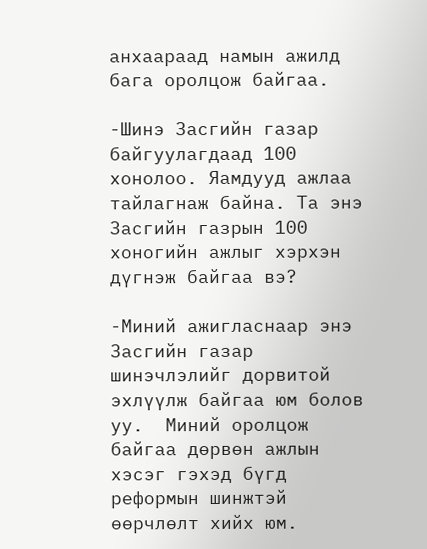анхаараад намын ажилд бага оролцож байгаа.

-Шинэ Засгийн газар байгуулагдаад 100 хонолоо. Яамдууд ажлаа тайлагнаж байна. Та энэ Засгийн газрын 100 хоногийн ажлыг хэрхэн дүгнэж байгаа вэ?

-Миний ажигласнаар энэ Засгийн газар шинэчлэлийг дорвитой эхлүүлж байгаа юм болов уу.  Миний оролцож байгаа дөрвөн ажлын хэсэг гэхэд бүгд реформын шинжтэй өөрчлөлт хийх юм.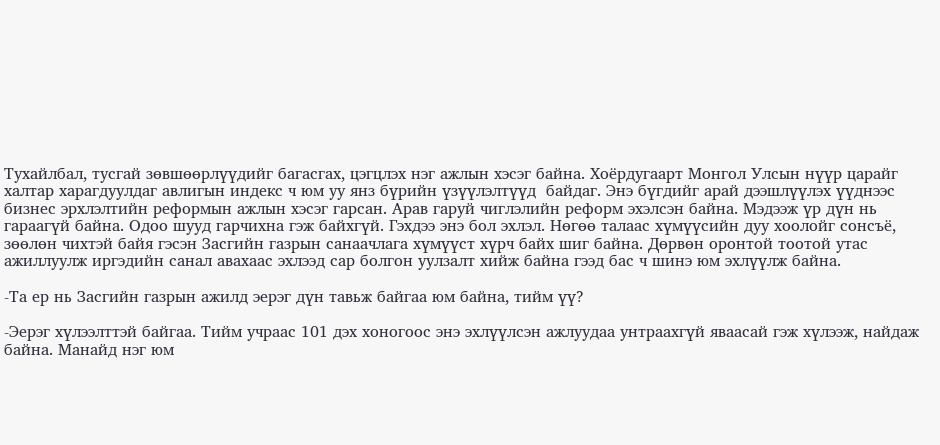Тухайлбал, тусгай зөвшөөрлүүдийг багасгах, цэгцлэх нэг ажлын хэсэг байна. Хоёрдугаарт Монгол Улсын нүүр царайг халтар харагдуулдаг авлигын индекс ч юм уу янз бүрийн үзүүлэлтүүд  байдаг. Энэ бүгдийг арай дээшлүүлэх үүднээс бизнес эрхлэлтийн реформын ажлын хэсэг гарсан. Арав гаруй чиглэлийн реформ эхэлсэн байна. Мэдээж үр дүн нь гараагүй байна. Одоо шууд гарчихна гэж байхгүй. Гэхдээ энэ бол эхлэл. Нөгөө талаас хүмүүсийн дуу хоолойг сонсъё, зөөлөн чихтэй байя гэсэн Засгийн газрын санаачлага хүмүүст хүрч байх шиг байна. Дөрвөн оронтой тоотой утас ажиллуулж иргэдийн санал авахаас эхлээд сар болгон уулзалт хийж байна гээд бас ч шинэ юм эхлүүлж байна.

-Та ер нь Засгийн газрын ажилд эерэг дүн тавьж байгаа юм байна, тийм үү?

-Эерэг хүлээлттэй байгаа. Тийм учраас 101 дэх хоногоос энэ эхлүүлсэн ажлуудаа унтраахгүй яваасай гэж хүлээж, найдаж байна. Манайд нэг юм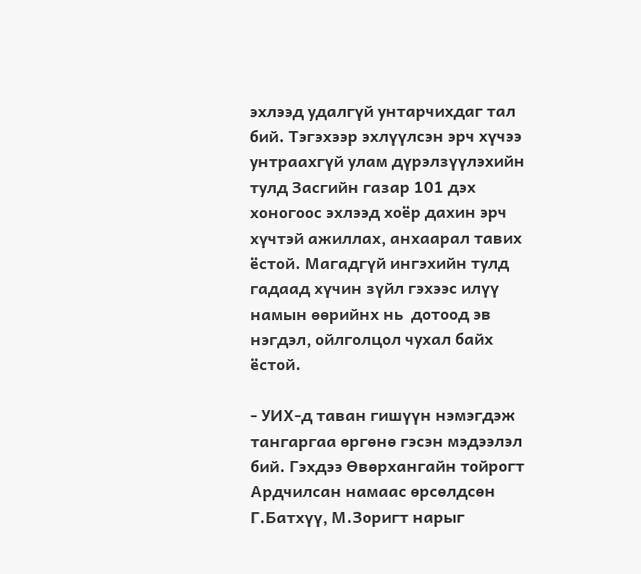эхлээд удалгүй унтарчихдаг тал бий. Тэгэхээр эхлүүлсэн эрч хүчээ унтраахгүй улам дүрэлзүүлэхийн тулд Засгийн газар 101 дэх хоногоос эхлээд хоёр дахин эрч хүчтэй ажиллах, анхаарал тавих ёстой. Магадгүй ингэхийн тулд гадаад хүчин зүйл гэхээс илүү намын өөрийнх нь  дотоод эв нэгдэл, ойлголцол чухал байх ёстой.

- УИХ-д таван гишүүн нэмэгдэж тангаргаа өргөнө гэсэн мэдээлэл бий. Гэхдээ Өвөрхангайн тойрогт Ардчилсан намаас өрсөлдсөн Г.Батхүү, М.Зоригт нарыг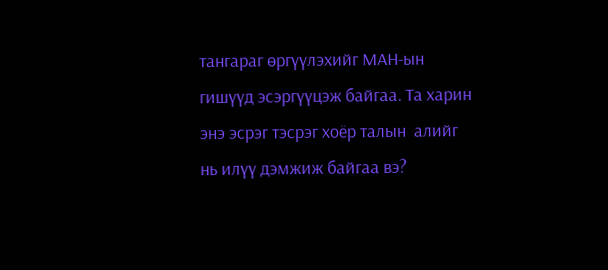тангараг өргүүлэхийг МАН-ын гишүүд эсэргүүцэж байгаа. Та харин энэ эсрэг тэсрэг хоёр талын  алийг нь илүү дэмжиж байгаа вэ?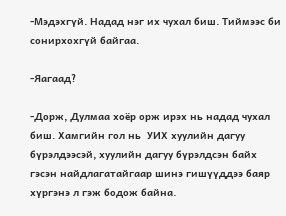-Мэдэхгүй. Надад нэг их чухал биш. Тиймээс би сонирхохгүй байгаа.

-Яагаад?

-Дорж, Дулмаа хоёр орж ирэх нь надад чухал биш. Хамгийн гол нь  УИХ хуулийн дагуу бүрэлдээсэй, хуулийн дагуу бүрэлдсэн байх гэсэн найдлагатайгаар шинэ гишүүддээ баяр хүргэнэ л гэж бодож байна.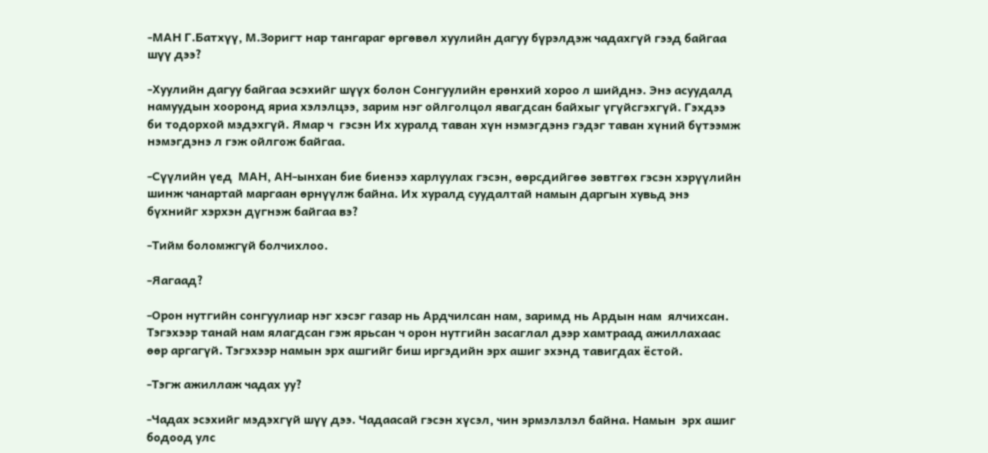-МАН Г.Батхүү, М.Зоригт нар тангараг өргөвөл хуулийн дагуу бүрэлдэж чадахгүй гээд байгаа шүү дээ?

-Хуулийн дагуу байгаа эсэхийг шүүх болон Сонгуулийн ерөнхий хороо л шийднэ. Энэ асуудалд намуудын хооронд яриа хэлэлцээ, зарим нэг ойлголцол явагдсан байхыг үгүйсгэхгүй. Гэхдээ би тодорхой мэдэхгүй. Ямар ч  гэсэн Их хуралд таван хүн нэмэгдэнэ гэдэг таван хүний бүтээмж нэмэгдэнэ л гэж ойлгож байгаа.

-Сүүлийн үед  МАН, АН-ынхан бие биенээ харлуулах гэсэн, өөрсдийгөө зөвтгөх гэсэн хэрүүлийн шинж чанартай маргаан өрнүүлж байна. Их хуралд суудалтай намын даргын хувьд энэ бүхнийг хэрхэн дүгнэж байгаа вэ?

-Тийм боломжгүй болчихлоо.

-Яагаад?

-Орон нутгийн сонгуулиар нэг хэсэг газар нь Ардчилсан нам, заримд нь Ардын нам  ялчихсан. Тэгэхээр танай нам ялагдсан гэж ярьсан ч орон нутгийн засаглал дээр хамтраад ажиллахаас өөр аргагүй. Тэгэхээр намын эрх ашгийг биш иргэдийн эрх ашиг эхэнд тавигдах ёстой.

-Тэгж ажиллаж чадах уу?

-Чадах эсэхийг мэдэхгүй шүү дээ. Чадаасай гэсэн хүсэл, чин эрмэлзлэл байна. Намын  эрх ашиг бодоод улс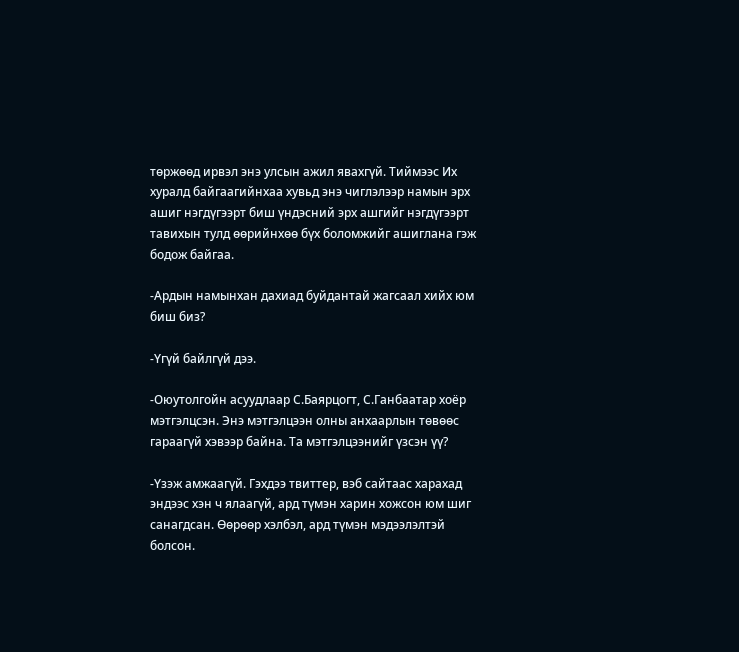төржөөд ирвэл энэ улсын ажил явахгүй. Тиймээс Их хуралд байгаагийнхаа хувьд энэ чиглэлээр намын эрх ашиг нэгдүгээрт биш үндэсний эрх ашгийг нэгдүгээрт тавихын тулд өөрийнхөө бүх боломжийг ашиглана гэж бодож байгаа.

-Ардын намынхан дахиад буйдантай жагсаал хийх юм биш биз?

-Үгүй байлгүй дээ.

-Оюутолгойн асуудлаар С.Баярцогт, С.Ганбаатар хоёр мэтгэлцсэн. Энэ мэтгэлцээн олны анхаарлын төвөөс гараагүй хэвээр байна. Та мэтгэлцээнийг үзсэн үү?

-Үзэж амжаагүй. Гэхдээ твиттер, вэб сайтаас харахад эндээс хэн ч ялаагүй, ард түмэн харин хожсон юм шиг санагдсан. Өөрөөр хэлбэл, ард түмэн мэдээлэлтэй болсон.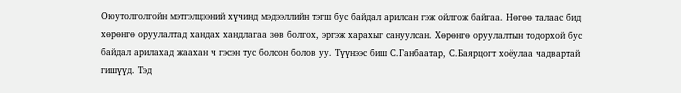Оюутолголгойн мэтгэлцээний хүчинд мэдээллийн тэгш бус байдал арилсан гэж ойлгож байгаа. Нөгөө талаас бид хөрөнгө оруулалтад хандах хандлагаа зөв болгох, эргэж харахыг сануулсан. Хөрөнгө оруулалтын тодорхой бус байдал арилахад жаахан ч гэсэн тус болсон болов уу. Түүнээс биш С.Ганбаатар, С.Баярцогт хоёулаа чадвартай гишүүд. Тэд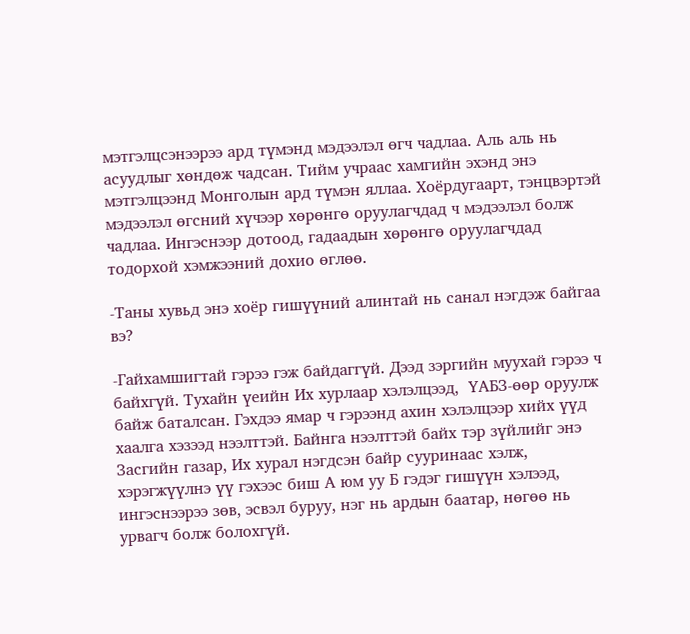мэтгэлцсэнээрээ ард түмэнд мэдээлэл өгч чадлаа. Аль аль нь асуудлыг хөндөж чадсан. Тийм учраас хамгийн эхэнд энэ мэтгэлцээнд Монголын ард түмэн яллаа. Хоёрдугаарт, тэнцвэртэй мэдээлэл өгсний хүчээр хөрөнгө оруулагчдад ч мэдээлэл болж чадлаа. Ингэснээр дотоод, гадаадын хөрөнгө оруулагчдад тодорхой хэмжээний дохио өглөө.

-Таны хувьд энэ хоёр гишүүний алинтай нь санал нэгдэж байгаа вэ?

-Гайхамшигтай гэрээ гэж байдаггүй. Дээд зэргийн муухай гэрээ ч байхгүй. Тухайн үеийн Их хурлаар хэлэлцээд,  ҮАБЗ-өөр оруулж байж баталсан. Гэхдээ ямар ч гэрээнд ахин хэлэлцээр хийх үүд хаалга хэзээд нээлттэй. Байнга нээлттэй байх тэр зүйлийг энэ Засгийн газар, Их хурал нэгдсэн байр сууринаас хэлж, хэрэгжүүлнэ үү гэхээс биш А юм уу Б гэдэг гишүүн хэлээд, ингэснээрээ зөв, эсвэл буруу, нэг нь ардын баатар, нөгөө нь урвагч болж болохгүй.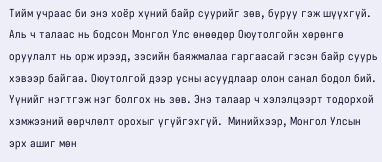Тийм учраас би энэ хоёр хүний байр суурийг зөв, буруу гэж шүүхгүй. Аль ч талаас нь бодсон Монгол Улс өнөөдөр Оюутолгойн хөрөнгө оруулалт нь орж ирээд, зэсийн баяжмалаа гаргаасай гэсэн байр суурь хэвээр байгаа. Оюутолгой дээр усны асуудлаар олон санал бодол бий. Үүнийг нэгтгэж нэг болгох нь зөв. Энэ талаар ч хэлэлцээрт тодорхой хэмжээний өөрчлөлт орохыг үгүйгэхгүй.  Минийхээр, Монгол Улсын эрх ашиг мөн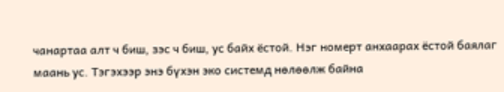чанартаа алт ч биш, зэс ч биш, ус байх ёстой. Нэг номерт анхаарах ёстой баялаг маань ус. Тэгэхээр энэ бүхэн эко системд нөлөөлж байна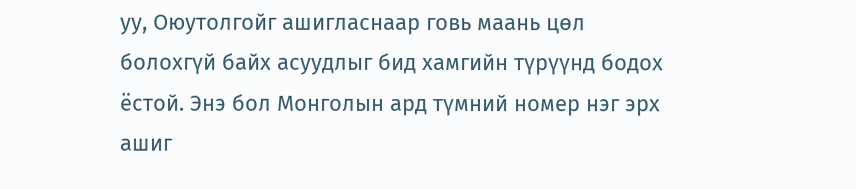уу, Оюутолгойг ашигласнаар говь маань цөл болохгүй байх асуудлыг бид хамгийн түрүүнд бодох ёстой. Энэ бол Монголын ард түмний номер нэг эрх ашиг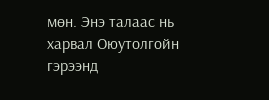мөн. Энэ талаас нь харвал Оюутолгойн гэрээнд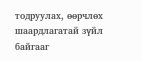тодруулах, өөрчлөх шаардлагатай зүйл байгааг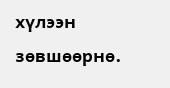хүлээн зөвшөөрнө.